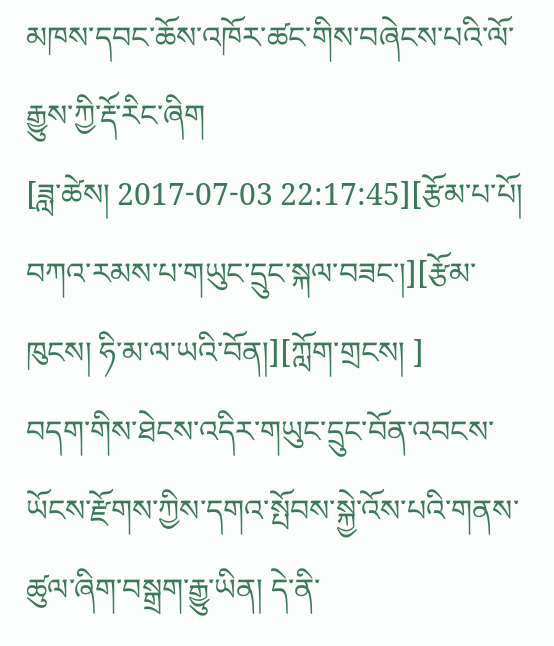མཁས་དབང་ཆོས་འཁོར་ཚང་གིས་བཞེངས་པའི་ལོ་རྒྱུས་ཀྱི་རྡོ་རིང་ཞིག
[ཟླ་ཚེས། 2017-07-03 22:17:45][རྩོམ་པ་པོ། བཀའ་རམས་པ་གཡུང་དྲུང་སྐལ་བཟང་།][རྩོམ་ཁུངས། ཧི་མ་ལ་ཡའི་བོན།][ཀློག་གྲངས། ]
བདག་གིས་ཐེངས་འདིར་གཡུང་དྲུང་བོན་འབངས་ཡོངས་རྫོགས་ཀྱིས་དགའ་སྤོབས་སྐྱེ་འོས་པའི་གནས་ཚུལ་ཞིག་བསྒྲག་རྒྱུ་ཡིན། དེ་ནི་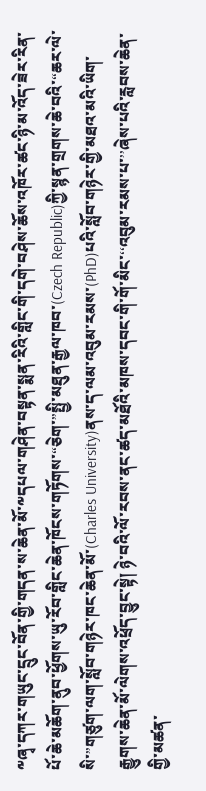༸ཞྭ་དཀར་གཡུང་དྲུང་བོན་གྱི་གདན་ས་ཆེན་མོ་༸དཔལ་གཤེན་བསྟན་སྨན་རིའི་གླིང་གི་དགེ་བཤེས་ཆོས་འཁོར་ཚང་ཉི་མ་འོད་ཟེར་རིན་པོ་ཆེ་མཆོག་ནུབ་ཕྱོགས་ཡུ་རོབ་གླིང་ཆེན་ཁོངས་གཏོགས་“ཅེག་”སྤྱི་མཐུན་རྒྱལ་ཁབ་(Czech Republic)ཀྱི་སྙན་གྲགས་ཆེ་བའི་“ཆར་ལེ་སི་”གཙུག་ལག་སློབ་གཉེར་ཁང་ཆེན་མོ་(Charles University)ནས་ད་ལམ་འབུམ་རམས་(PhD)པའི་སློབ་གཉེར་གྱི་མཐའ་མའི་ཡིག་རྒྱུགས་ཆེན་མོ་ལེགས་འཕྲོད་བྱུང་སྟེ། ཉེ་བའི་ལོ་རབས་ནང་ཚད་མཐོའི་མཁས་དབང་གི་གོ་མིང་‘‘འབུམ་རམས་པ་’’ཞེས་པའི་རླབས་ཆེན་གྱི་མཚན་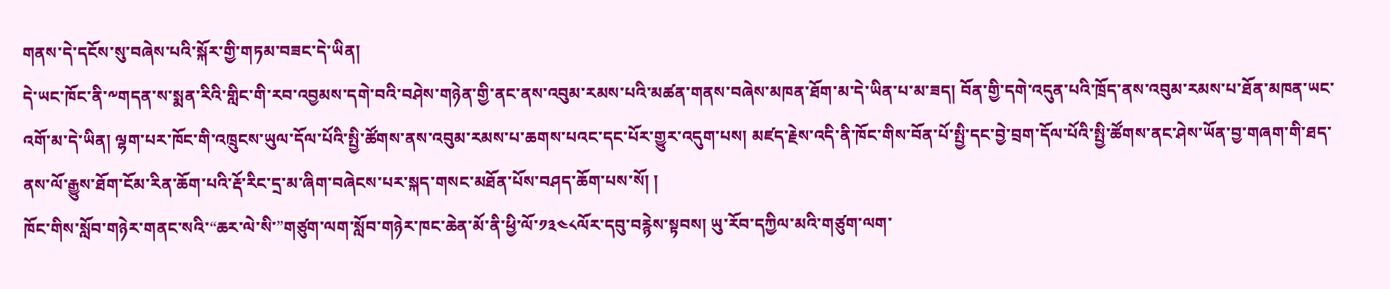གནས་དེ་དངོས་སུ་བཞེས་པའི་སྐོར་གྱི་གཏམ་བཟང་དེ་ཡིན།
དེ་ཡང་ཁོང་ནི་༸གདན་ས་སྨན་རིའི་གླིང་གི་རབ་འབྱམས་དགེ་བའི་བཤེས་གཉེན་གྱི་ནང་ནས་འབུམ་རམས་པའི་མཚན་གནས་བཞེས་མཁན་ཐོག་མ་དེ་ཡིན་པ་མ་ཟད། བོན་གྱི་དགེ་འདུན་པའི་ཁྲོད་ནས་འབུམ་རམས་པ་ཐོན་མཁན་ཡང་འགོ་མ་དེ་ཡིན། ལྷག་པར་ཁོང་གི་འཁྲུངས་ཡུལ་དོལ་པོའི་སྤྱི་ཚོགས་ནས་འབུམ་རམས་པ་ཆགས་པའང་དང་པོར་གྱུར་འདུག་པས། མཛད་རྗེས་འདི་ནི་ཁོང་གིས་བོན་པོ་སྤྱི་དང་བྱེ་བྲག་དོལ་པོའི་སྤྱི་ཚོགས་ནང་ཤེས་ཡོན་བྱ་གཞག་གི་ཐད་ནས་ལོ་རྒྱུས་ཐོག་ངོམ་རིན་ཆོག་པའི་རྡོ་རིང་དྲ་མ་ཞིག་བཞེངས་པར་སྐད་གསང་མཐོན་པོས་བཤད་ཆོག་པས་སོ། །
ཁོང་གིས་སློབ་གཉེར་གནང་སའི་“ཆར་ལེ་སི་”གཙུག་ལག་སློབ་གཉེར་ཁང་ཆེན་མོ་ནི་ཕྱི་ལོ་༡༣༤༨ལོར་དབུ་བརྙེས་སྟབས། ཡུ་རོབ་དཀྱིལ་མའི་གཙུག་ལག་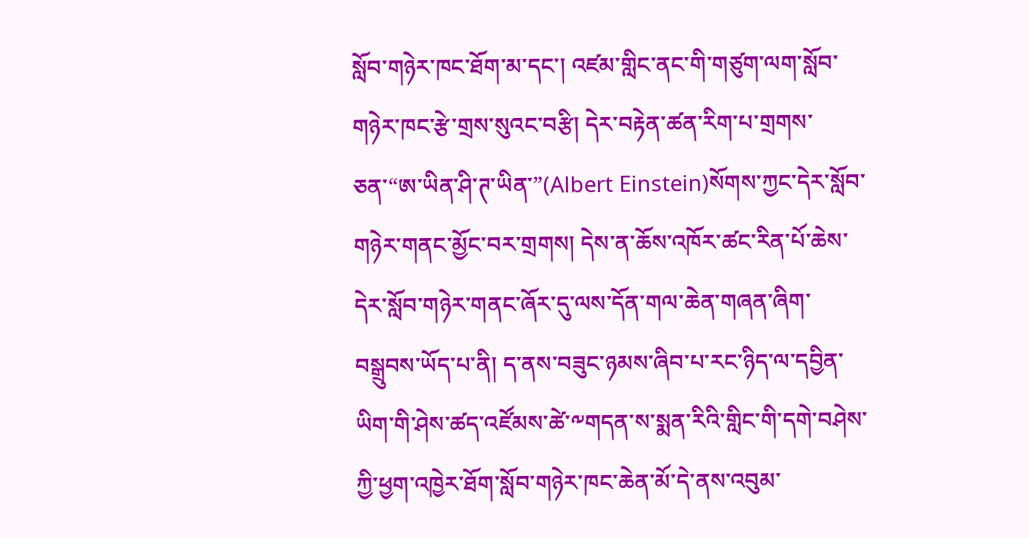སློབ་གཉེར་ཁང་ཐོག་མ་དང་། འཛམ་གླིང་ནང་གི་གཙུག་ལག་སློབ་གཉེར་ཁང་རྩེ་གྲས་སུའང་བརྩི། དེར་བརྟེན་ཚན་རིག་པ་གྲགས་ཅན་“ཨ་ཡིན་ཤི་ཊ་ཡིན་”(Albert Einstein)སོགས་ཀྱང་དེར་སློབ་གཉེར་གནང་མྱོང་བར་གྲགས། དེས་ན་ཆོས་འཁོར་ཚང་རིན་པོ་ཆེས་དེར་སློབ་གཉེར་གནང་ཞོར་དུ་ལས་དོན་གལ་ཆེན་གཞན་ཞིག་བསྒྲུབས་ཡོད་པ་ནི། ད་ནས་བཟུང་ཉམས་ཞིབ་པ་རང་ཉིད་ལ་དབྱིན་ཡིག་གི་ཤེས་ཚད་འཛོམས་ཚེ་༸གདན་ས་སྨན་རིའི་གླིང་གི་དགེ་བཤེས་ཀྱི་ཕྱག་འཁྱེར་ཐོག་སློབ་གཉེར་ཁང་ཆེན་མོ་དེ་ནས་འབུམ་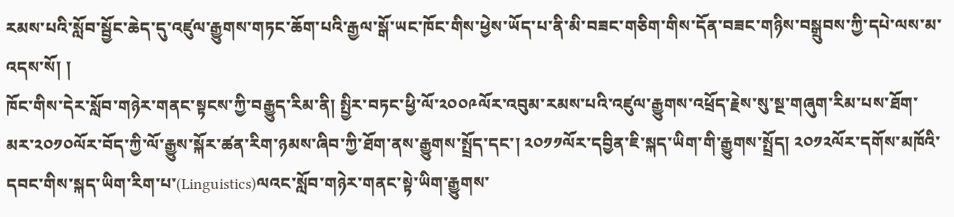རམས་པའི་སློབ་སྦྱོང་ཆེད་དུ་འཛུལ་རྒྱུགས་གཏང་ཆོག་པའི་རྒྱལ་སྒོ་ཡང་ཁོང་གིས་ཕྱེས་ཡོད་པ་ནི་མི་བཟང་གཅིག་གིས་དོན་བཟང་གཉིས་བསྒྲུབས་ཀྱི་དཔེ་ལས་མ་འདས་སོ། །
ཁོང་གིས་དེར་སློབ་གཉེར་གནང་སྟངས་ཀྱི་བརྒྱུད་རིམ་ནི། སྤྱིར་བཏང་ཕྱི་ལོ་༢༠༠༩ལོར་འབུམ་རམས་པའི་འཛུལ་རྒྱུགས་འཕྲོད་རྗེས་སུ་སྔ་གཞུག་རིམ་པས་ཐོག་མར་༢༠༡༠ལོར་བོད་ཀྱི་ལོ་རྒྱུས་སྐོར་ཚན་རིག་ཉམས་ཞིབ་ཀྱི་ཐོག་ནས་རྒྱུགས་སྤྲོད་དང་། ༢༠༡༡ལོར་དབྱིན་ཇི་སྐད་ཡིག་གི་རྒྱུགས་སྤྲོད། ༢༠༡༢ལོར་དགོས་མཁོའི་དབང་གིས་སྐད་ཡིག་རིག་པ་(Linguistics)ལའང་སློབ་གཉེར་གནང་སྟེ་ཡིག་རྒྱུགས་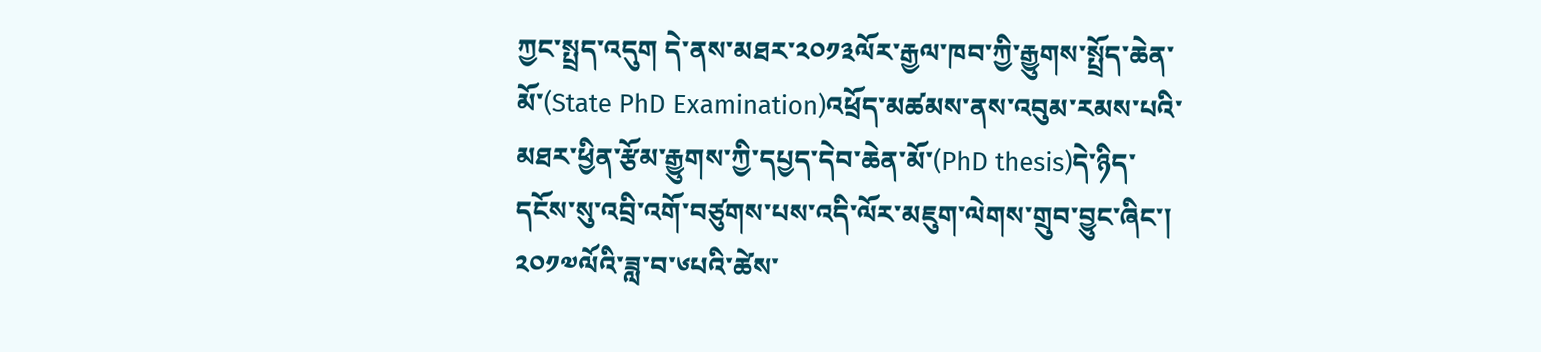ཀྱང་སྤྲད་འདུག དེ་ནས་མཐར་༢༠༡༣ལོར་རྒྱལ་ཁབ་ཀྱི་རྒྱུགས་སྤྲོད་ཆེན་མོ་(State PhD Examination)འཕྲོད་མཚམས་ནས་འབུམ་རམས་པའི་མཐར་ཕྱིན་རྩོམ་རྒྱུགས་ཀྱི་དཔྱད་དེབ་ཆེན་མོ་(PhD thesis)དེ་ཉིད་དངོས་སུ་འབྲི་འགོ་བཙུགས་པས་འདི་ལོར་མཇུག་ལེགས་གྲུབ་བྱུང་ཞིང་། ༢༠༡༧ལོའི་ཟླ་བ་༦པའི་ཚེས་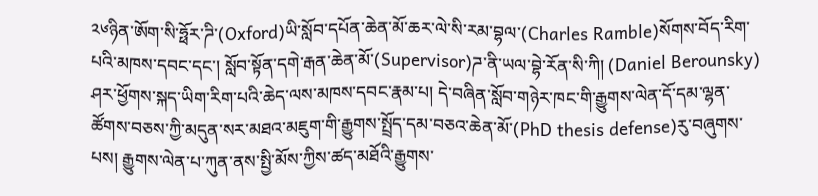༢༦ཉིན་ཨོག་སི་ཧྥོར་ཌི་(Oxford)ཡི་སློབ་དཔོན་ཆེན་མོ་ཆར་ལེ་སི་རམ་བྷལ་(Charles Ramble)སོགས་བོད་རིག་པའི་མཁས་དབང་དང་། སློབ་སྟོན་དགེ་རྒན་ཆེན་མོ་(Supervisor)ཌ་ནི་ཡལ་བྷེ་རོན་སི་ཀི། (Daniel Berounsky) ཤར་ཕྱོགས་སྐད་ཡིག་རིག་པའི་ཆེད་ལས་མཁས་དབང་རྣམ་པ། དེ་བཞིན་སློབ་གཉེར་ཁང་གི་རྒྱུགས་ལེན་དོ་དམ་ལྷན་ཚོགས་བཅས་ཀྱི་མདུན་སར་མཐའ་མཇུག་གི་རྒྱུགས་སྤྲོད་དམ་བཅའ་ཆེན་མོ་(PhD thesis defense)རུ་བཞུགས་པས། རྒྱུགས་ལེན་པ་ཀུན་ནས་སྤྱི་མོས་ཀྱིས་ཚད་མཐོའི་རྒྱུགས་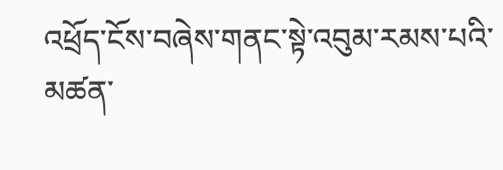འཕྲོད་ངོས་བཞེས་གནང་སྟེ་འབུམ་རམས་པའི་མཚན་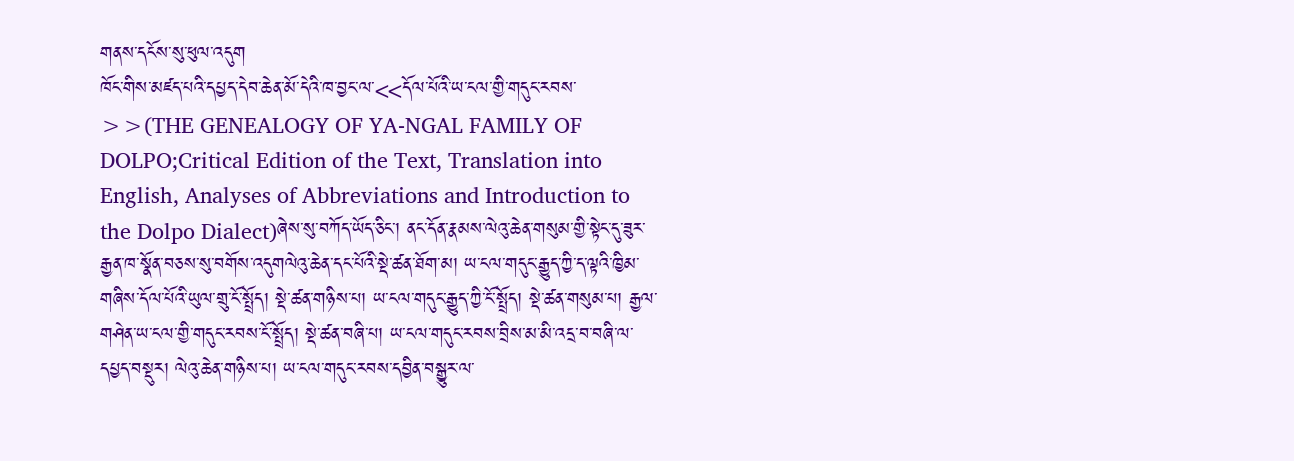གནས་དངོས་སུ་ཕུལ་འདུག
ཁོང་གིས་མཛད་པའི་དཔྱད་དེབ་ཆེན་མོ་དེའི་ཁ་བྱང་ལ་<<དོལ་པོའི་ཡ་ངལ་གྱི་གདུང་རབས་>>(THE GENEALOGY OF YA-NGAL FAMILY OF DOLPO;Critical Edition of the Text, Translation into English, Analyses of Abbreviations and Introduction to the Dolpo Dialect)ཞེས་སུ་བཀོད་ཡོད་ཅིང་། ནང་དོན་རྣམས་ལེའུ་ཆེན་གསུམ་གྱི་སྟེང་དུ་ཟུར་རྒྱན་ཁ་སྣོན་བཅས་སུ་བགོས་འདུགལེའུ་ཆེན་དང་པོའི་སྡེ་ཚན་ཐོག་མ། ཡ་ངལ་གདུང་རྒྱུད་ཀྱི་ད་ལྟའི་ཁྱིམ་གཞིས་དོལ་པོའི་ཡུལ་གྲུ་ངོ་སྤྲོད། སྡེ་ཚན་གཉིས་པ། ཡ་ངལ་གདུང་རྒྱུད་ཀྱི་ངོ་སྤྲོད། སྡེ་ཚན་གསུམ་པ། རྒྱལ་གཤེན་ཡ་ངལ་གྱི་གདུང་རབས་ངོ་སྤྲོད། སྡེ་ཚན་བཞི་པ། ཡ་ངལ་གདུང་རབས་བྲིས་མ་མི་འདྲ་བ་བཞི་ལ་དཔྱད་བསྡུར། ལེའུ་ཆེན་གཉིས་པ། ཡ་ངལ་གདུང་རབས་དབྱིན་བསྒྱུར་ལ་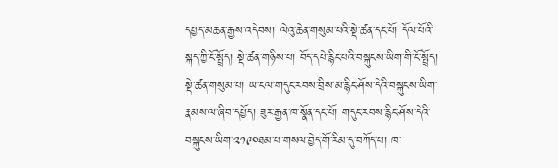དཔྱད་མཆན་རྒྱས་འདེབས། ལེའུ་ཆེན་གསུམ་པའི་སྡེ་ཚན་དང་པོ། དོལ་པོའི་སྐད་ཀྱི་ངོ་སྤྲོད། སྡེ་ཚན་གཉིས་པ། བོད་དཔེ་རྙིང་པའི་བསྐུངས་ཡིག་གི་ངོ་སྤྲོད། སྡེ་ཚན་གསུམ་པ། ཡ་ངལ་གདུང་རབས་བྲིས་མ་རྙིང་ཤོས་དེའི་བསྐུངས་ཡིག་རྣམས་ལ་ཞིབ་དཔྱོད། ཟུར་རྒྱན་ཁ་སྣོན་དང་པོ། གདུང་རབས་རྙིང་ཤོས་དེའི་བསྐུངས་ཡིག་༢༡༩༠ཐམ་པ་གསལ་བྱེད་གོ་རིམ་དུ་བཀོད་པ། ཁ་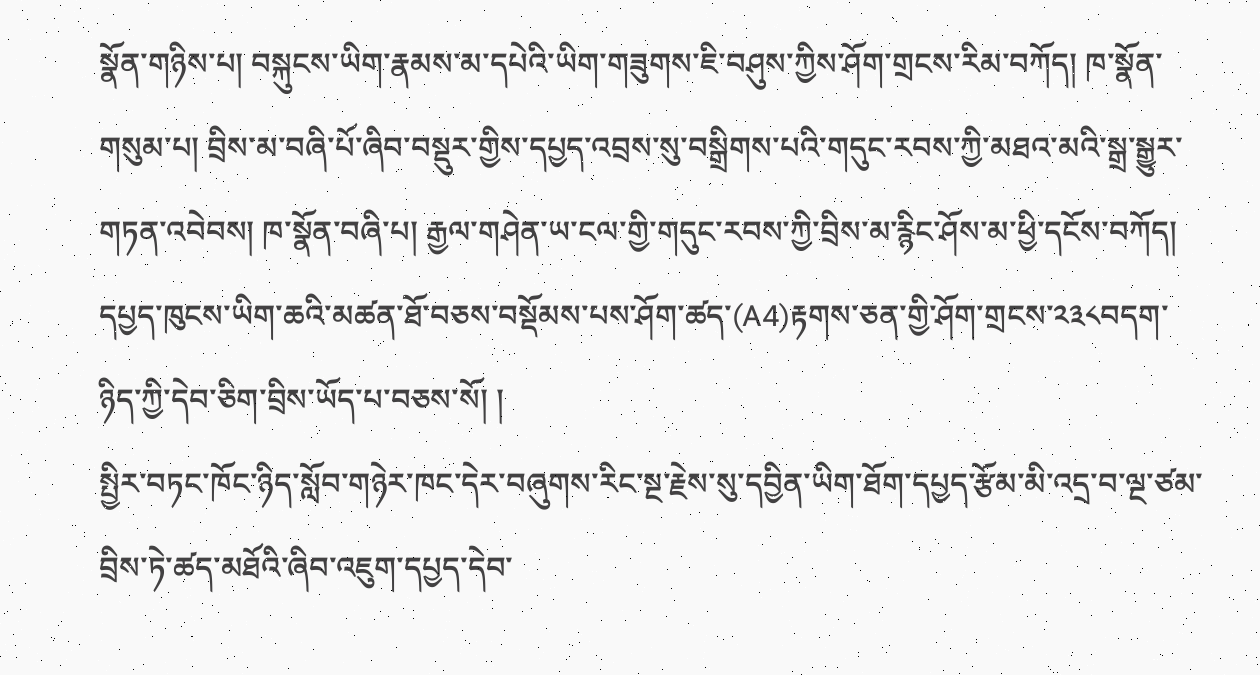སྣོན་གཉིས་པ། བསྐུངས་ཡིག་རྣམས་མ་དཔེའི་ཡིག་གཟུགས་ཇི་བཤུས་ཀྱིས་ཤོག་གྲངས་རིམ་བཀོད། ཁ་སྣོན་གསུམ་པ། བྲིས་མ་བཞི་པོ་ཞིབ་བསྡུར་གྱིས་དཔྱད་འབྲས་སུ་བསྒྲིགས་པའི་གདུང་རབས་ཀྱི་མཐའ་མའི་སྒྲ་སྒྱུར་གཏན་འབེབས། ཁ་སྣོན་བཞི་པ། རྒྱལ་གཤེན་ཡ་ངལ་གྱི་གདུང་རབས་ཀྱི་བྲིས་མ་རྙིང་ཤོས་མ་ཕྱི་དངོས་བཀོད། དཔྱད་ཁུངས་ཡིག་ཆའི་མཚན་ཐོ་བཅས་བསྡོམས་པས་ཤོག་ཚད་(A4)རྟགས་ཅན་གྱི་ཤོག་གྲངས་༢༣༨བདག་ཉིད་ཀྱི་དེབ་ཅིག་བྲིས་ཡོད་པ་བཅས་སོ། །
སྤྱིར་བཏང་ཁོང་ཉིད་སློབ་གཉེར་ཁང་དེར་བཞུགས་རིང་སྔ་རྗེས་སུ་དབྱིན་ཡིག་ཐོག་དཔྱད་རྩོམ་མི་འདྲ་བ་ལྔ་ཙམ་བྲིས་ཏེ་ཚད་མཐོའི་ཞིབ་འཇུག་དཔྱད་དེབ་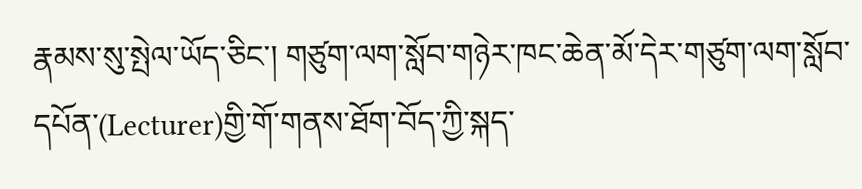རྣམས་སུ་སྤེལ་ཡོད་ཅིང་། གཙུག་ལག་སློབ་གཉེར་ཁང་ཆེན་མོ་དེར་གཙུག་ལག་སློབ་དཔོན་(Lecturer)གྱི་གོ་གནས་ཐོག་བོད་ཀྱི་སྐད་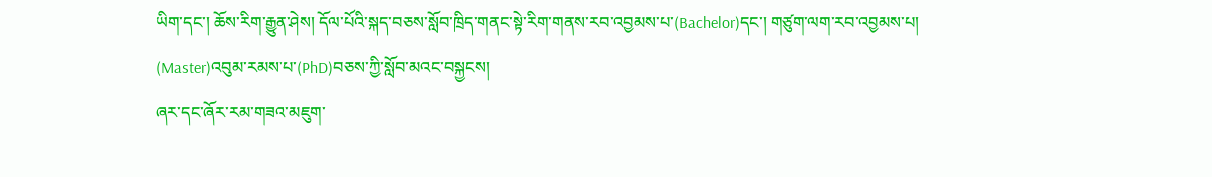ཡིག་དང་། ཆོས་རིག་རྒྱུན་ཤེས། དོལ་པོའི་སྐད་བཅས་སློབ་ཁྲིད་གནང་སྟེ་རིག་གནས་རབ་འབྱམས་པ་(Bachelor)དང་། གཙུག་ལག་རབ་འབྱམས་པ། (Master)འབུམ་རམས་པ་(PhD)བཅས་ཀྱི་སློབ་མའང་བསྐྱངས།
ཞར་དང་ཞོར་རམ་གཟའ་མཇུག་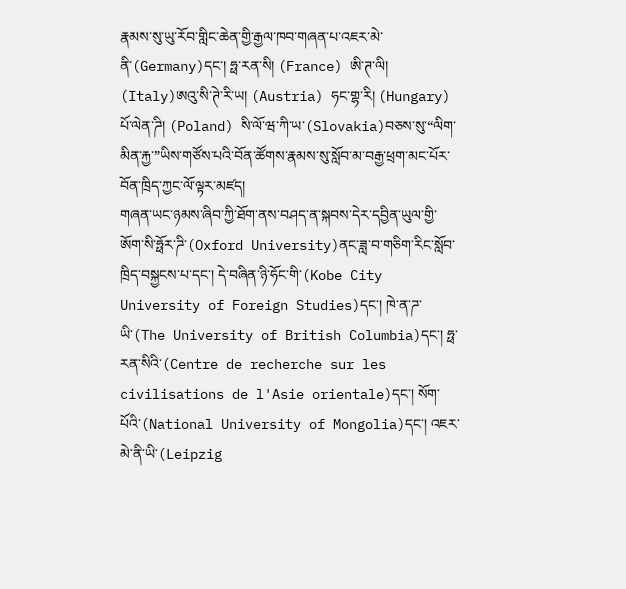རྣམས་སུ་ཡུ་རོབ་གླིང་ཆེན་གྱི་རྒྱལ་ཁབ་གཞན་པ་འཇར་མེ་ནི་(Germany)དང་། ཧྥ་རན་སི། (France) ཨི་ཊ་ལི། (Italy)ཨའུ་སི་ཊེ་རི་ཡ། (Austria) ཧང་གྷ་རི། (Hungary) པོ་ལེན་ཌི། (Poland) སི་ལོ་ཝ་ཀི་ཡ་(Slovakia)བཅས་སུ་“ལིག་མིན་རྐྱ་”ཡིས་གཙོས་པའི་བོན་ཚོགས་རྣམས་སུ་སློབ་མ་བརྒྱ་ཕྲག་མང་པོར་བོན་ཁྲིད་ཀྱང་ལོ་ལྟར་མཛད།
གཞན་ཡང་ཉམས་ཞིབ་ཀྱི་ཐོག་ནས་བཤད་ན་སྐབས་དེར་དབྱིན་ཡུལ་གྱི་ཨོག་སི་ཧྥོར་ཌི་(Oxford University)ནང་ཟླ་བ་གཅིག་རིང་སློབ་ཁྲིད་བསྐྱངས་པ་དང་། དེ་བཞིན་ཉི་ཧོང་གི་(Kobe City University of Foreign Studies)དང་། ཁེ་ན་ཌ་ཡི་(The University of British Columbia)དང་། ཧྥ་རན་སིའི་(Centre de recherche sur les civilisations de l'Asie orientale)དང་། སོག་པོའི་(National University of Mongolia)དང་། འཇར་མེ་ནི་ཡི་(Leipzig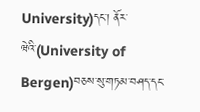University)དང་། ནོར་ཝེའི་(University of Bergen)བཅས་སུ་གཏམ་བཤད་དང་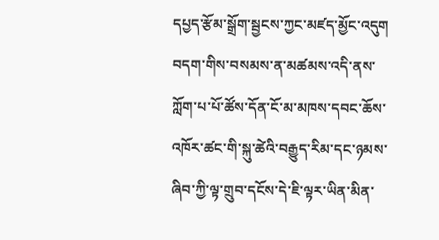དཔྱད་རྩོམ་སྒྲོག་སྦྱངས་ཀྱང་མཛད་མྱོང་འདུག
བདག་གིས་བསམས་ན་མཚམས་འདི་ནས་ཀློག་པ་པོ་ཚོས་དོན་ངོ་མ་མཁས་དབང་ཆོས་འཁོར་ཚང་གི་སྐུ་ཚེའི་བརྒྱུད་རིམ་དང་ཉམས་ཞིབ་ཀྱི་ལྟ་གྲུབ་དངོས་དེ་ཇི་ལྟར་ཡིན་མིན་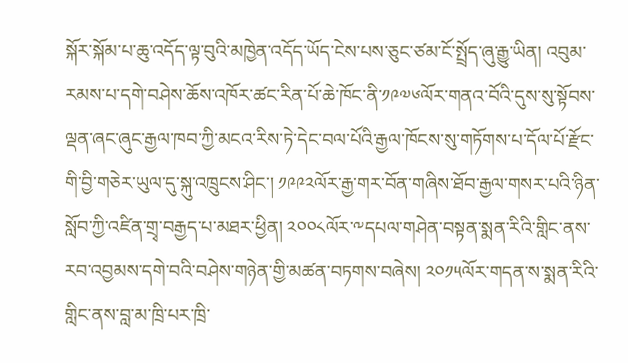སྐོར་སྐོམ་པ་ཆུ་འདོད་ལྟ་བུའི་མཁྱེན་འདོད་ཡོད་ངེས་པས་ཅུང་ཙམ་ངོ་སྤྲོད་ཞུ་རྒྱུ་ཡིན། འབུམ་རམས་པ་དགེ་བཤེས་ཆོས་འཁོར་ཚང་རིན་པོ་ཆེ་ཁོང་ནི་༡༩༧༦ལོར་གནའ་བོའི་དུས་སུ་སྟོབས་ལྡན་ཞང་ཞུང་རྒྱལ་ཁབ་ཀྱི་མངའ་རིས་ཏེ་དེང་བལ་པོའི་རྒྱལ་ཁོངས་སུ་གཏོགས་པ་དོལ་པོ་རྫོང་གི་བྱི་གཅེར་ཡུལ་དུ་སྐུ་འཁྲུངས་ཤིང་། ༡༩༩༢ལོར་རྒྱ་གར་བོན་གཞིས་ཐོབ་རྒྱལ་གསར་པའི་ཉིན་སློབ་ཀྱི་འཛིན་གྲྭ་བརྒྱད་པ་མཐར་ཕྱིན། ༢༠༠༨ལོར་༸དཔལ་གཤེན་བསྟན་སྨན་རིའི་གླིང་ནས་རབ་འབྱམས་དགེ་བའི་བཤེས་གཉེན་གྱི་མཚན་བཏགས་བཞེས། ༢༠༡༥ལོར་གདན་ས་སྨན་རིའི་གླིང་ནས་བླ་མ་ཁྲི་པར་ཁྲི་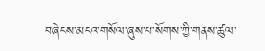བཞེངས་མངའ་གསོལ་ཞུས་པ་སོགས་ཀྱི་གནས་ཚུལ་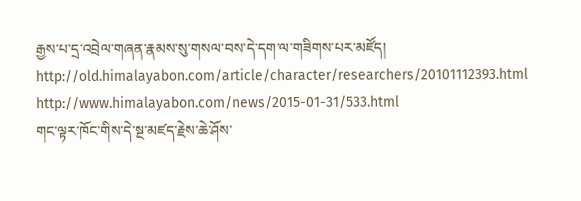རྒྱས་པ་དྲ་འབྲེལ་གཞན་རྣམས་སུ་གསལ་བས་དེ་དག་ལ་གཟིགས་པར་མཛོད། http://old.himalayabon.com/article/character/researchers/20101112393.html   http://www.himalayabon.com/news/2015-01-31/533.html
གང་ལྟར་ཁོང་གིས་དེ་སྔ་མཛད་རྗེས་ཆེ་ཤོས་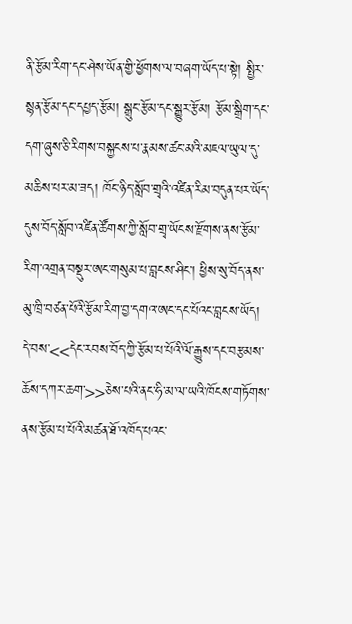ནི་རྩོམ་རིག་དང་ཤེས་ཡོན་གྱི་ཕྱོགས་ལ་བཞག་ཡོད་པ་སྟེ། སྤྱིར་སྙན་རྩོམ་དང་དཔྱད་རྩོམ། སྒྲུང་རྩོམ་དང་སྒྱུར་རྩོམ། རྩོམ་སྒྲིག་དང་དག་ཞུས་ཅི་རིགས་བསྐྱངས་པ་རྣམས་ཚང་མའི་མཇལ་ཡུལ་དུ་མཆིས་པར་མ་ཟད། ཁོང་ཉིད་སློབ་གྲྭའི་འཛིན་རིམ་བདུན་པར་ཡོད་དུས་བོད་སློབ་འཛིན་ཚོགས་ཀྱི་སློབ་གྲྭ་ཡོངས་རྫོགས་ནས་རྩོམ་རིག་འགྲན་བསྡུར་ཨང་གསུམ་པ་བླངས་ཤིང་། ཕྱིས་སུ་བོད་ནས་མུ་ཁྲི་བཙན་པོའི་རྩོམ་རིག་བྱ་དགའ་ཨང་དང་པོའང་བླངས་ཡོད། དེ་བས་<<དེང་རབས་བོད་ཀྱི་རྩོམ་པ་པོའི་ལོ་རྒྱུས་དང་བརྩམས་ཆོས་དཀར་ཆག་>>ཅེས་པའི་ནང་ཧི་མ་ལ་ཡའི་ཁོངས་གཏོགས་ནས་རྩོམ་པ་པོའི་མཚན་ཐོ་འཁོད་པའང་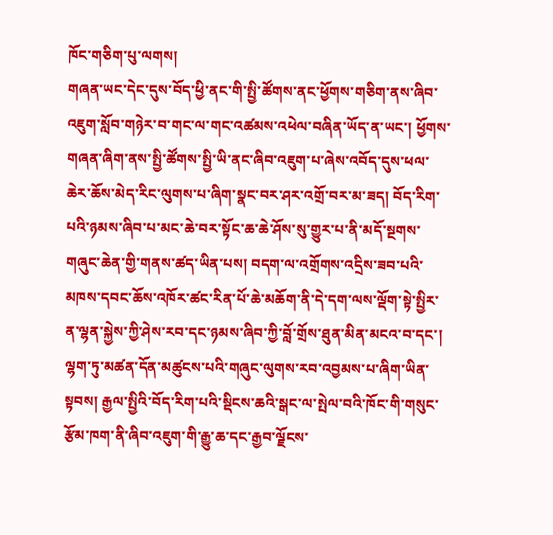ཁོང་གཅིག་པུ་ལགས།
གཞན་ཡང་དེང་དུས་བོད་ཕྱི་ནང་གི་སྤྱི་ཚོགས་ནང་ཕྱོགས་གཅིག་ནས་ཞིབ་འཇུག་སློབ་གཉེར་བ་གང་ལ་གང་འཚམས་འཕེལ་བཞིན་ཡོད་ན་ཡང་། ཕྱོགས་གཞན་ཞིག་ནས་སྤྱི་ཚོགས་སྤྱི་ཡི་ནང་ཞིབ་འཇུག་པ་ཞེས་འབོད་དུས་ཕལ་ཆེར་ཆོས་མེད་རིང་ལུགས་པ་ཞིག་སྣང་བར་ཤར་འགྲོ་བར་མ་ཟད། བོད་རིག་པའི་ཉམས་ཞིབ་པ་མང་ཆེ་བར་སྟོང་ཆ་ཆེ་ཤོས་སུ་གྱུར་པ་ནི་མདོ་སྔགས་གཞུང་ཆེན་གྱི་གནས་ཚད་ཡིན་པས། བདག་ལ་འགྲོགས་འདྲིས་ཟབ་པའི་མཁས་དབང་ཆོས་འཁོར་ཚང་རིན་པོ་ཆེ་མཆོག་ནི་དེ་དག་ལས་ལྡོག་སྟེ་སྤྱིར་ན་ལྷན་སྐྱེས་ཀྱི་ཤེས་རབ་དང་ཉམས་ཞིབ་ཀྱི་བློ་གྲོས་ཐུན་མིན་མངའ་བ་དང་། ལྷག་ཏུ་མཚན་དོན་མཚུངས་པའི་གཞུང་ལུགས་རབ་འབྱམས་པ་ཞིག་ཡིན་སྟབས། རྒྱལ་སྤྱིའི་བོད་རིག་པའི་སྡིངས་ཆའི་སྒང་ལ་སྤེལ་བའི་ཁོང་གི་གསུང་རྩོམ་ཁག་ནི་ཞིབ་འཇུག་གི་རྒྱུ་ཆ་དང་རྒྱབ་ལྗོངས་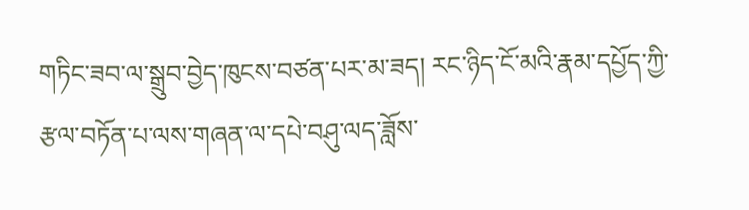གཏིང་ཟབ་ལ་སྒྲུབ་བྱེད་ཁུངས་བཙན་པར་མ་ཟད། རང་ཉིད་ངོ་མའི་རྣམ་དཔྱོད་ཀྱི་རྩལ་བཏོན་པ་ལས་གཞན་ལ་དཔེ་བཤུ་ལད་ཟློས་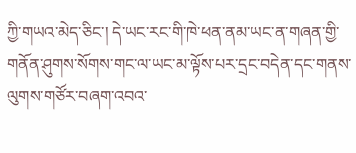ཀྱི་གཡའ་མེད་ཅིང་། དེ་ཡང་རང་གི་ཁེ་ཕན་ནམ་ཡང་ན་གཞན་གྱི་གནོན་ཤུགས་སོགས་གང་ལ་ཡང་མ་ལྟོས་པར་དྲང་བདེན་དང་གནས་ལུགས་གཙོར་བཞག་འབའ་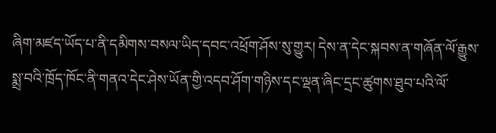ཞིག་མཛད་ཡོད་པ་ནི་དམིགས་བསལ་ཡིད་དབང་འཕྲོག་ཤོས་སུ་གྱུར། དེས་ན་དེང་སྐབས་ན་གཞོན་ལོ་རྒྱུས་སྨྲ་བའི་ཁྲོད་ཁོང་ནི་གནའ་དེང་ཤེས་ཡོན་གྱི་འདབ་ཤོག་གཉིས་དང་ལྡན་ཞིང་དྲང་ཚུགས་ཐུབ་པའི་ལོ་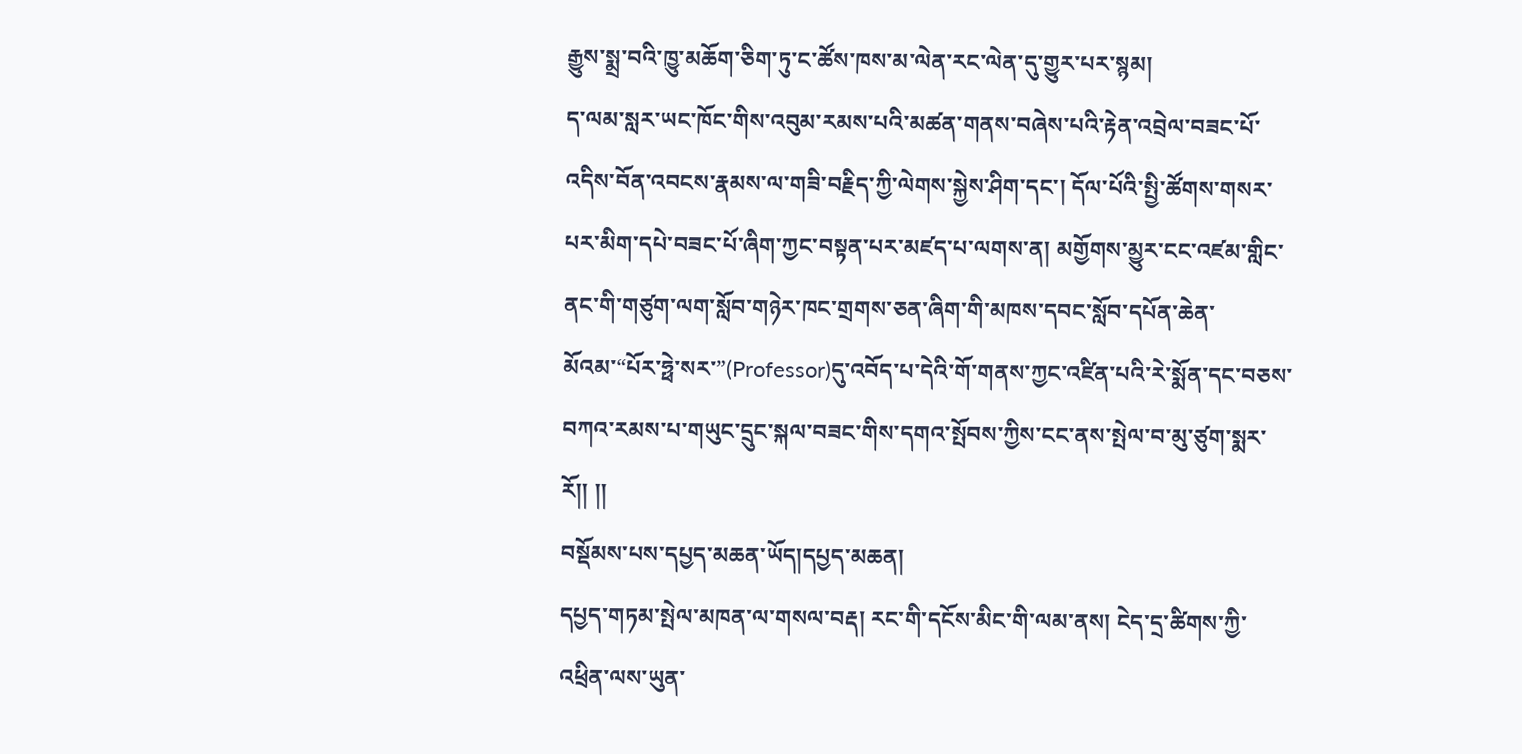རྒྱུས་སྨྲ་བའི་ཁྱུ་མཆོག་ཅིག་ཏུ་ང་ཚོས་ཁས་མ་ལེན་རང་ལེན་དུ་གྱུར་པར་སྙམ།
ད་ལམ་སླར་ཡང་ཁོང་གིས་འབུམ་རམས་པའི་མཚན་གནས་བཞེས་པའི་རྟེན་འབྲེལ་བཟང་པོ་འདིས་བོན་འབངས་རྣམས་ལ་གཟི་བརྗིད་ཀྱི་ལེགས་སྐྱེས་ཤིག་དང་། དོལ་པོའི་སྤྱི་ཚོགས་གསར་པར་མིག་དཔེ་བཟང་པོ་ཞིག་ཀྱང་བསྟན་པར་མཛད་པ་ལགས་ན། མགྱོགས་མྱུར་ངང་འཛམ་གླིང་ནང་གི་གཙུག་ལག་སློབ་གཉེར་ཁང་གྲགས་ཅན་ཞིག་གི་མཁས་དབང་སློབ་དཔོན་ཆེན་མོའམ་“པོར་ཧྥེ་སར་”(Professor)དུ་འབོད་པ་དེའི་གོ་གནས་ཀྱང་འཛིན་པའི་རེ་སྨོན་དང་བཅས་བཀའ་རམས་པ་གཡུང་དྲུང་སྐལ་བཟང་གིས་དགའ་སྤོབས་ཀྱིས་ངང་ནས་སྤེལ་བ་མུ་ཙུག་སྨར་རོ།། །།
བསྡོམས་པས་དཔྱད་མཆན་ཡོད།དཔྱད་མཆན།
དཔྱད་གཏམ་སྤེལ་མཁན་ལ་གསལ་བརྡ། རང་གི་དངོས་མིང་གི་ལམ་ནས། ངེད་དྲ་ཚིགས་ཀྱི་འཕྲིན་ལས་ཡུན་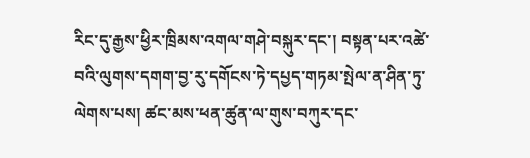རིང་དུ་རྒྱས་ཕྱིར་ཁྲིམས་འགལ་གཤེ་བསྐུར་དང་། བསྟན་པར་འཚེ་བའི་ལུགས་དགག་བྱ་རུ་དགོངས་ཏེ་དཔྱད་གཏམ་སྤེལ་ན་ཤིན་ཏུ་ལེགས་པས། ཚང་མས་ཕན་ཚུན་ལ་གུས་བཀུར་དང་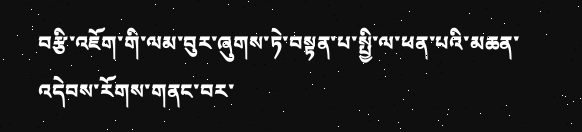བརྩི་འཇོག་གི་ལམ་བུར་ཞུགས་ཏེ་བསྟན་པ་སྤྱི་ལ་ཕན་པའི་མཆན་འདེབས་རོགས་གནང་བར་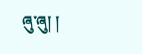ཞུ་ཞུ། །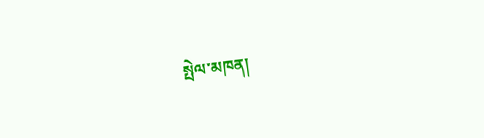སྤེལ་མཁན།